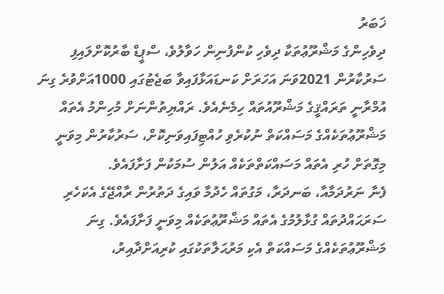ޚަބަރު
ދިވެހިންގެ މަޝްރޫޢުތަކާ ދިވެހި ކުންފުނިން ހަވާލުވެ، ސްޕީޑް ބާރުކޮށްލައިފި
ސަރުކާރުން 2021ވަނަ އަހަރަށް ކަނޑައަޅާފައިވާ ބަޖެޓުގައި 1000އަށްވުރެ ގިނަ އުމްރާނީ ތަރައްޤީގެ މަޝްރޫއުތައް ހިމެނެއެވެ. ރައްޔިތުންނަށް މުހިންމު އެތައް މަޝްރޫޢުތަކެއްގެ މަސައްކަތް ނުކުރެވި ހުއްޓިފައިވަނިކޮށް، ސަރުކާރުން މިވަނީ މިގޮތަށް ހުރި އެތައް މަސައްކަތްތަކެއް އަލުން ސުމަކުން ފަށާފައެވެ.
ފެނާ ނަރުދަމާއާ، ބަނދަރާ، މަގުތައް ހެދުމާ ވައިގެ ދަތުރުން ރާއްޖޭގެ އެކަހެރި ސަރަޙައްދުތައް ގުޅާލުމުގެ އެތައް މަޝްރޫޢުތަކެއް މިވަނީ ފަށާފައެވެ. ގިނަ މަޝްރޫޢުތަކެއްގެ މަސައްކަތް އެކި މަރުޙަލާތަކުގައި ކުރިއަށްދާއިރު،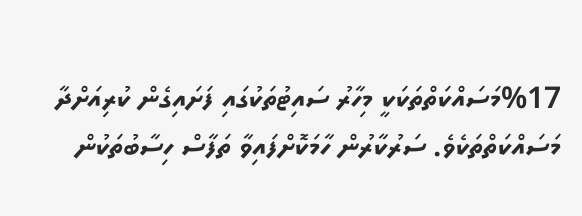%17މަސައްކަތްތަކަކީ މިހާރު ސައިޓުތަކުގައި ފަށައިގެން ކުރިއަށްދާ މަސައްކަތްތަކެވެ. ސަރުކާރުން ހާމަކޮށްފައިވާ ތަފާސް ހިސާބުތަކުން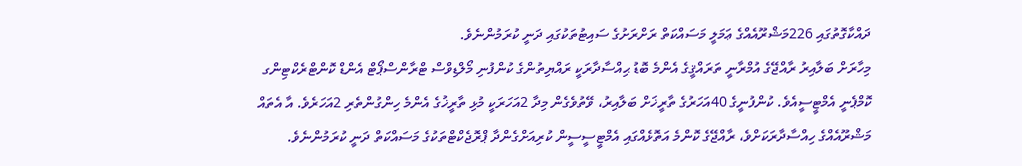ދައްކާގޮތުގައި 226މަޝްރޫއެއްގެ ޢަމަލީ މަސައްކަތް ރަށްރަށުގެ ސައިޓުތަކުގައި ދަނީ ކުރަމުންނެވެ.
މިހާރަށް ބަލާއިރު ރާއްޖޭގެ އުމްރާނީ ތަރައްޤީގެ އެންމެ ބޮޑު ޙިއްސާދާރަކީ ރައްޔިތުންގެ ކުންފުނި މޯލްޑިވްސް ޓްރާންސްޕޯޓް އެންޑް ކޮންޓްރެކްޓިންގ ކޮމްޕެނީ އެމްޓީސީއެވެ. ކުންފުނީގެ 40އަހަރުގެ ތާރީޚަށް ބަލާއިރު، ވޭތުވެގެން މިދާ 2އަހަރަކީ މުޅި ތާރީޚުގެ އެންމެ ހިންގުންތެރި 2އަހަރެވެ. އާ އެތައް މަޝްރޫއެއްގެ ހިއްސާދާރަކަށްވެ، ރާއްޖޭގެ ކޮންމެ އަތޮޅެއްގައި އެމްޓީސީސީން ކުރިއަށްގެންދާ ޕްރޮޖެކްޓްތަކުގެ މަސައްކަތް ދަނީ ކުރަމުންނެވެ.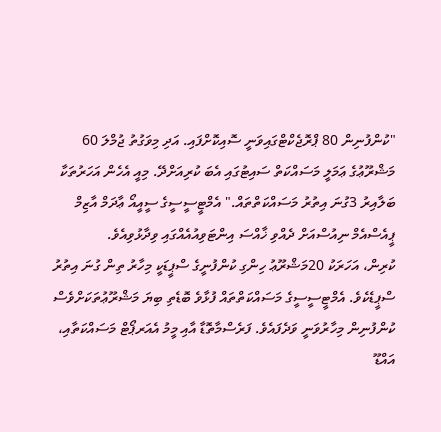"ކުންފުނިން 80 ޕްރޮޖެކްޓްގައިވަނީ ސޮއިކޮށްފައި. އަދި މިވަގުތު ޖުމްލަ 60 މަޝްރޫޢުގެ ޢަމަލީ މަސައްކަތް ސައިޓުގައި އެބަ ކުރިއަށްދޭ. މިއީ އެހެން އަހަރުތަކާ ބަލާއިރު 3ގުނަ އިތުރު މަސައްކަތްތައް." އެމްޓީސީސީގެ ސީއީއޯ ޢާދަމް އާޒިމް ޕީއެސްއެމް ނިއުސްއަށް ދެއްވި ޚާއްސަ އިންޓަވިއުއެއްގައި ވިދާޅުވިއެވެ.
ކުރިން، އަހަރަކު 20މަޝްރޫޢު ހިންގި ކުންފުނީގެ ސްޕީޑަކީ މިހާރު ތިން ގުނަ އިތުރު ސްޕީޑެކެވެ. އެމްޓީސީސީގެ މަސައްކަތްތައް ފުޅާވެ ބޮޑެތި ބިޔަ މަޝްރޫޢުތަކަށްވެސް ކުންފުނިން މިހާރުވަނީ ވަދެފައެވެ. ފަރެސްމާތޮޑާ އާއި މީމު އެއަރޕޯޓް މަސައްކަތާއި، އައްޑޫ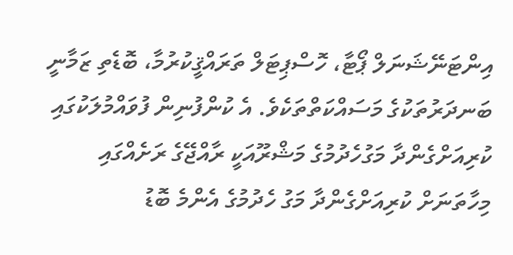އިންޓަނޭޝަނަލް ޕޯޓާ، ހޮސްޕިޓަލް ތަރައްޤީކުރުމާ، ބޮޑެތި ޒަމާނީ ބަނދަރުތަކުގެ މަސައްކަތްތަކެވެ. އެ ކުންފުނިން ފުވައްމުލަކުގައި ކުރިއަށްގެންދާ މަގުހެދުމުގެ މަޝްރޫއަކީ ރާއްޖޭގެ ރަށެއްގައި މިހާތަނަށް ކުރިއަށްގެންދާ މަގު ހެދުމުގެ އެންމެ ބޮޑު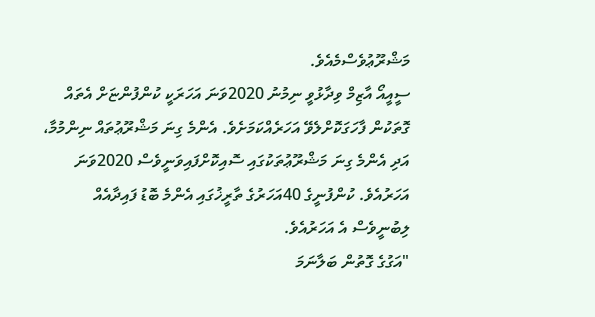މަޝްރޫޢުވެސްމެއެވެ.
ސީއީއޯ އާޒިމް ވިދާޅުވީ ނިމުނު 2020ވަނަ އަހަރަކީ ކުންފުންޏަށް އެތައް ގޮތަކުން ފާހަގަކޮށްލެވޭ އަހަރެއްކަމަށެވެ. އެންމެ ގިނަ މަޝްރޫޢުތައް ނިންމުމާ، އަދި އެންމެ ގިނަ މަޝްރޫޢުތަކުގައި ސޮއިކޮށްފައިވަނީވެސް 2020ވަނަ އަހަރުއެވެ. ކުންފުނީގެ 40އަހަރުގެ ތާރީޚުގައި އެންމެ ބޮޑު ފައިދާއެއް ލިބުނީވެސް އެ އަހަރުއެވެ.
"އަގުގެ ގޮތުން ބަލާނަމަ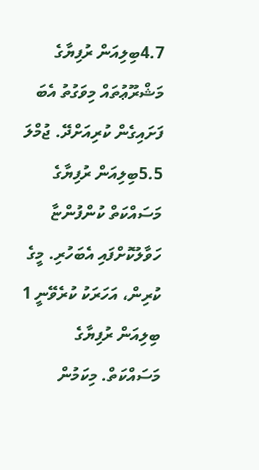4.7ބިލިއަން ރުފިޔާގެ މަޝްރޫޢުތައް މިވަގުތު އެބަ ފަށައިގެން ކުރިއަށްދޭ. ޖުމްލަ 5.5ބިލިއަން ރުފިޔާގެ މަސައްކަތް ކުންފުންޏާ ހަވާލުކޮށްފައި އެބަހުރި. މީގެ ކުރިން، އަހަރަކު ކުރެވޭނީ 1 ބިލިއަން ރުފިޔާގެ މަސައްކަތް. މިކަމުން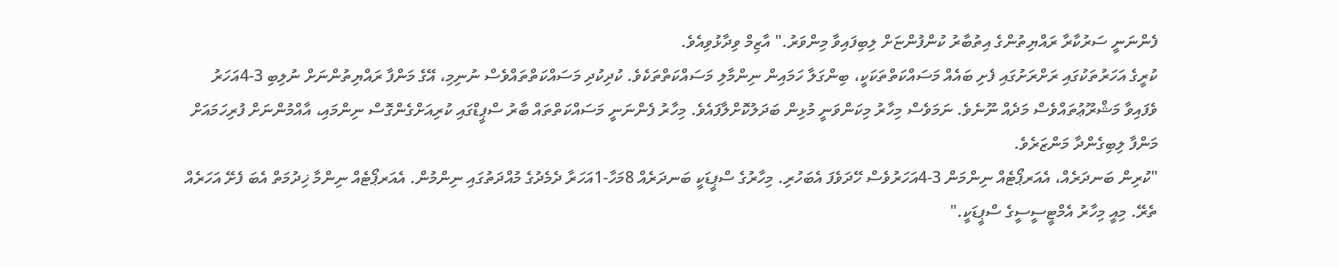ފެންނަނީ ސަރުކާރާ ރައްޔިތުންގެ އިތުބާރު ކުންފުންޏަށް ލިބިފައިވާ މިންވަރު." އާޒިމް ވިދާޅުވިއެވެ.
ކުރީގެ އަހަރުތަކުގައި ރަށްރަށުގައި ފެށި ބައެއް މަސައްކަތްތަކަކީ، ބިންގަލާ ހަމައިން ނިންމާލި މަސައްކަތްތަކެވެ. ކުދިކުދި މަސައްކަތްތައްވެސް ނުނިމި، އޭގެ މަންފާ ރައްޔިތުންނަށް ނުލިބި 3-4އަހަރު ވެފައިވާ މަޝްރޫޢުތައްވެސް މަދެއް ނޫނެވެ. ނަމަވެސް މިހާރު މިކަންވަނީ މުޅިން ބަދަލުކޮށްލާފައެވެ. މިހާރު ފެންނަނީ މަސައްކަތްތައް ބާރު ސްޕީޑްގައި ކުރިއަށްގެންގޮސް ނިންމައި، އާއްމުންނަށް ފުރިހަމައަށް މަންފާ ލިބިގެންދާ މަންޒަރެވެ.
"ކުރިން ބަނދަރެއް، އެއަރޕޯޓެއް ނިންމަން 3-4އަހަރުވެސް ހޭދަވެފަ އެބަހުރި. މިހާރުގެ ސްޕީޑަކީ ބަނދަރެއް 8މަހާ-1އަހަރާ ދެމެދުގެ މުއްދަތުގައި ނިންމުން. އެއަރޕޯޓެއް ނިންމާ ޚިދުމަތް އެބަ ފެށޭ އަހަރެއް ތެރޭ. މިއީ މިހާރު އެމްޓީސީސީގެ ސްޕީޑަކީ."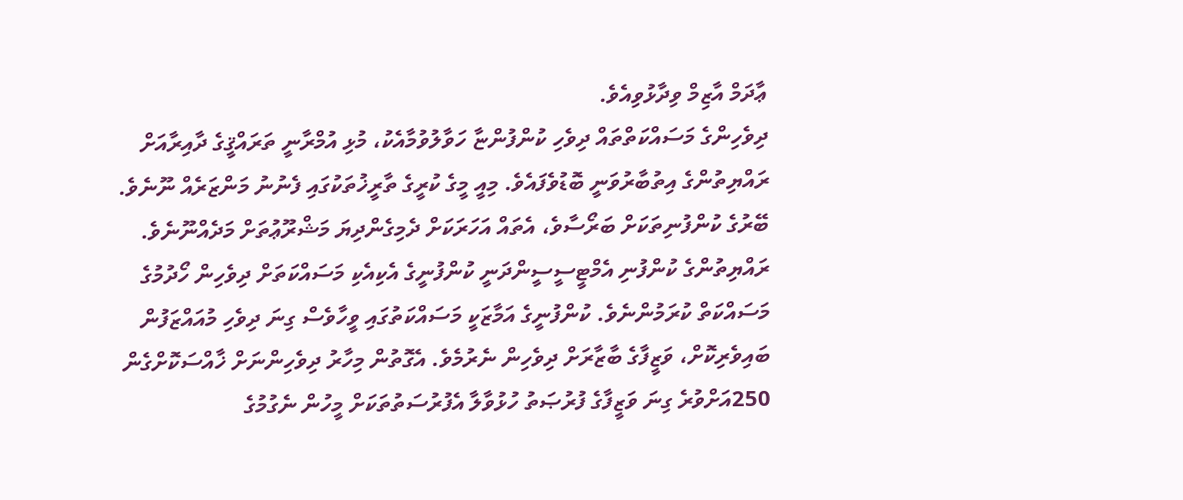ޢާދަމް އާޒިމް ވިދާޅުވިއެވެ.
ދިވެހިންގެ މަސައްކަތްތައް ދިވެހި ކުންފުންޏާ ހަވާލުވުމާއެކު، މުޅި އުމްރާނީ ތަރައްޤީގެ ދާއިރާއަށް ރައްޔިތުންގެ އިތުބާރުވަނީ ބޮޑުވެފައެވެ. މިއީ މީގެ ކުރީގެ ތާރީޚުތަކުގައި ފެނުނު މަންޒަރެއް ނޫނެވެ. ބޭރުގެ ކުންފުނިތަކަށް ބަރޯސާވެ، އެތައް އަހަރަކަށް ދެމިގެންދިޔަ މަޝްރޫޢުތަށް މަދެއްނޫނެވެ.
ރައްޔިތުންގެ ކުންފުނި އެމްޓީސީސީންދަނީ ކުންފުނީގެ އެކިއެކި މަސައްކަތަށް ދިވެހިން ހޯދުމުގެ މަސައްކަތް ކުރަމުންނެވެ. ކުންފުނީގެ އަމާޒަކީ މަސައްކަތުގައި ވީހާވެސް ގިނަ ދިވެހި މުއައްޒަފުން ބައިވެރިކޮށް، ވަޒީފާގެ ބާޒާރަށް ދިވެހިން ނެރުމެވެ. އެގޮތުން މިހާރު ދިވެހިންނަށް ޚާއްސަކޮށްގެން 250އަށްވުރެ ގިނަ ވަޒީފާގެ ފުރުޞަތު ހުޅުވާލާ އެފުރުސަތުތަކަށް މީހުން ނެގުމުގެ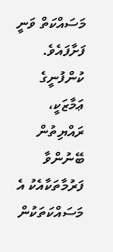މަސައްކަތް ވަނީ ފަށާފައެވެ. ކުންފުނީގެ ޢަމާޒަކީ، ރައްޔިތުން ބޭނުންވާ ފަރުމާތަކާއެކު އެ މަސައްކަތަކުން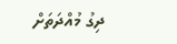ދިގު މުއްދަތަށް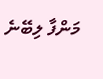މަންފާ ލިބޭނެ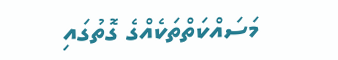މަސައްކަތްތަކެއްގެ ގޮތުގައި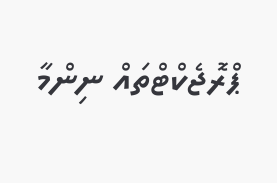ޕްރޮޖެކްޓްތައް ނިންމާ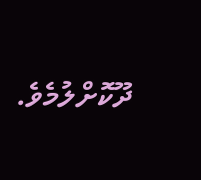ދޫކޮށްލުމެވެ.